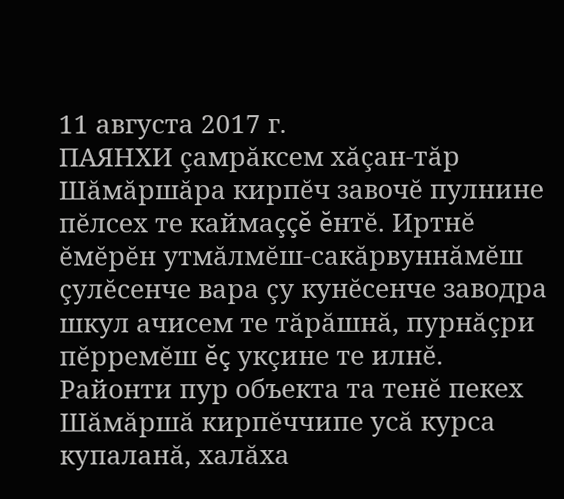11 августа 2017 г.
ПАЯНХИ çамрăксем хăçан-тăр Шăмăршăра кирпĕч завочĕ пулнине пĕлсех те каймаççĕ ĕнтĕ. Иртнĕ ĕмĕрĕн утмăлмĕш-сакăрвуннăмĕш çулĕсенче вара çу кунĕсенче заводра шкул ачисем те тăрăшнă, пурнăçри пĕрремĕш ĕç укçине те илнĕ.
Районти пур объекта та тенĕ пекех Шăмăршă кирпĕччипе усă курса купаланă, халăха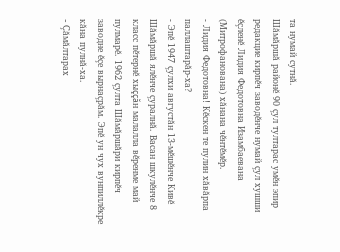та нумай сутнă.
Шăмăршă районĕ 90 çул тултарас умĕн эпир редакцие кирпĕч заводĕнче нумай çул хушши ĕçленĕ Лидия Федотовна Изамбаевана (Митрофанована) хăнана чĕнтĕмĕр.
- Лидия Федотовна! Кĕскен те пулин хăвăрпа паллаштарăр-ха?
- Эпĕ 1947 çулхи августăн 13-мĕшĕнче Кивĕ Шăмăршă ялĕнче çуралнă. Васан шкулĕнче 8 класс пĕтернĕ хыççăн малалла вĕренме май пулмарĕ. 1962 çулта Шăмăршăри кирпĕч заводне ĕçе вырнаçрăм. Эпĕ ун чух вунпиллĕкре кăна пулнă-ха.
- Çăмăлтарах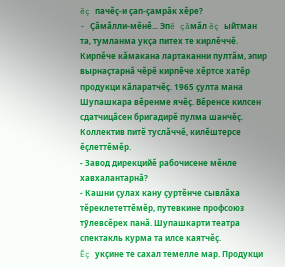ĕç пачĕç-и çап-çамрăк хĕре?
- Çăмăлли-мĕнĕ... Эпĕ çăмăл ĕç ыйтман та, тумланма укçа питех те кирлĕччĕ. Кирпĕче кăмакана лартаканни пултăм, эпир вырнаçтарнă чĕрĕ кирпĕче хĕртсе хатĕр продукци кăларатчĕç. 1965 çулта мана Шупашкара вĕренме ячĕç. Вĕренсе килсен сдатчицăсен бригадирĕ пулма шанчĕç. Коллектив питĕ туслăччĕ, килĕштерсе ĕçлеттĕмĕр.
- Завод дирекцийĕ рабочисене мĕнле хавхалантарнă?
- Кашни çулах кану çуртĕнче сывлăха тĕреклететтĕмĕр, путевкине профсоюз тỹлевсĕрех панă. Шупашкарти театра спектакль курма та илсе каятчĕç.
Ĕç укçине те сахал темелле мар. Продукци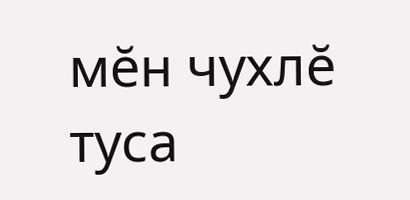мĕн чухлĕ туса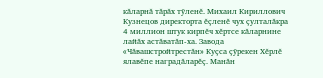кăларнă тăрăх тỹленĕ. Михаил Кириллович Кузнецов директорта ĕçленĕ чух çулталăкра 4 миллион штук кирпĕч хĕртсе кăларнине лайăх астăватăп-ха. Завода «Чăвашстройтрестăн» Куçса çỹрекен Хĕрлĕ ялавĕпе наградăларĕç. Манăн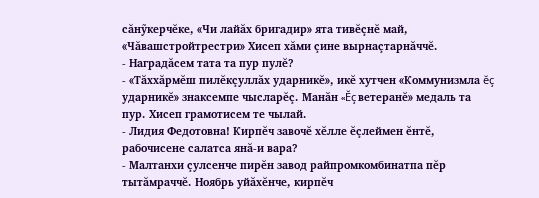сăнỹкерчĕке, «Чи лайăх бригадир» ята тивĕçнĕ май, «Чăвашстройтрестри» Хисеп хăми çине вырнаçтарнăччĕ.
- Наградăсем тата та пур пулĕ?
- «Тăххăрмĕш пилĕкçуллăх ударникĕ», икĕ хутчен «Коммунизмла ĕç ударникĕ» знаксемпе чысларĕç. Манăн «Ĕç ветеранĕ» медаль та пур. Хисеп грамотисем те чылай.
- Лидия Федотовна! Кирпĕч завочĕ хĕлле ĕçлеймен ĕнтĕ, рабочисене салатса янă-и вара?
- Малтанхи çулсенче пирĕн завод райпромкомбинатпа пĕр тытăмраччĕ. Ноябрь уйăхĕнче, кирпĕч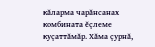кăларма чарăнсанах комбината ĕçлеме куçаттăмăр. Хăма çурнă,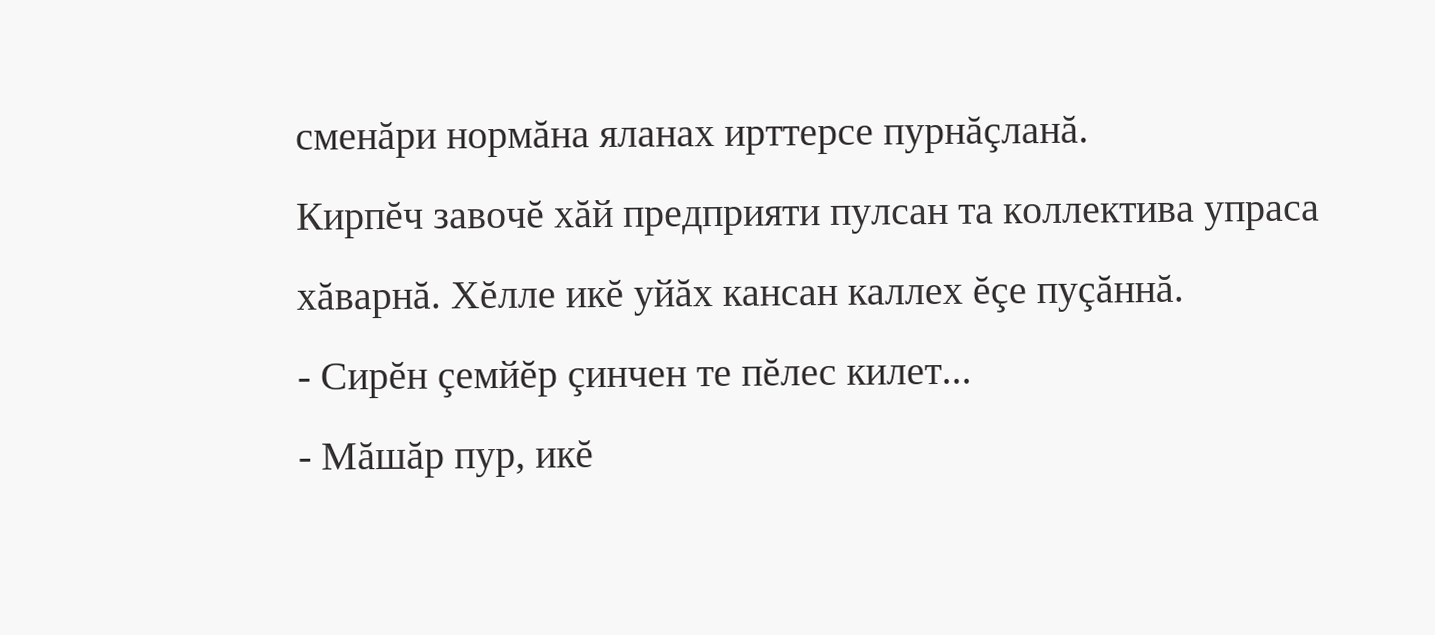сменăри нормăна яланах ирттерсе пурнăçланă.
Кирпĕч завочĕ хăй предприяти пулсан та коллектива упраса хăварнă. Хĕлле икĕ уйăх кансан каллех ĕçе пуçăннă.
- Сирĕн çемйĕр çинчен те пĕлес килет...
- Мăшăр пур, икĕ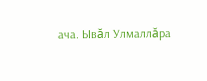ача. Ывăл Улмаллăра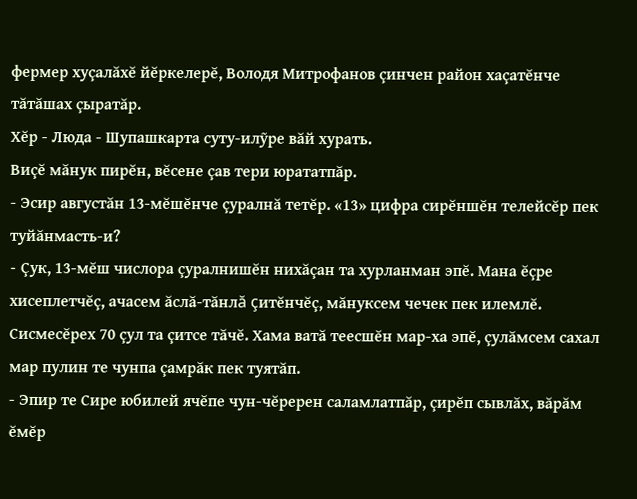фермер хуçалăхĕ йĕркелерĕ, Володя Митрофанов çинчен район хаçатĕнче тăтăшах çыратăр.
Хĕр - Люда - Шупашкарта суту-илỹре вăй хурать.
Виçĕ мăнук пирĕн, вĕсене çав тери юрататпăр.
- Эсир августăн 13-мĕшĕнче çуралнă тетĕр. «13» цифра сирĕншĕн телейсĕр пек туйăнмасть-и?
- Çук, 13-мĕш числора çуралнишĕн нихăçан та хурланман эпĕ. Мана ĕçре хисеплетчĕç, ачасем ăслă-тăнлă çитĕнчĕç, мăнуксем чечек пек илемлĕ.
Сисмесĕрех 70 çул та çитсе тăчĕ. Хама ватă теесшĕн мар-ха эпĕ, çулăмсем сахал мар пулин те чунпа çамрăк пек туятăп.
- Эпир те Сире юбилей ячĕпе чун-чĕререн саламлатпăр, çирĕп сывлăх, вăрăм ĕмĕр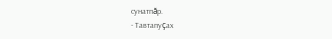сунатпăр.
- Тавтапуçах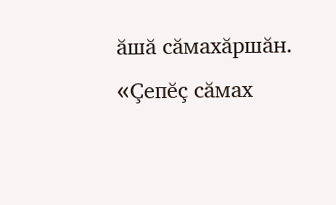ăшă сăмахăршăн. «Çепĕç сăмах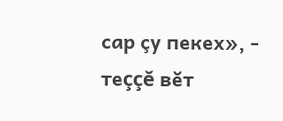сар çу пекех», - теççĕ вĕт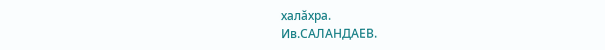халăхра.
Ив.САЛАНДАЕВ.